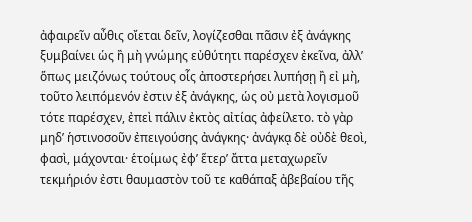ἀφαιρεῖν αὖθις οἴεται δεῖν, λογίζεσθαι πᾶσιν ἐξ ἀνάγκης ξυμβαίνει ὡς ἢ μὴ γνώμης εὐθύτητι παρέσχεν ἐκεῖνα, ἀλλʼ ὅπως μειζόνως τούτους οἷς ἀποστερήσει λυπήσῃ ἢ εἰ μὴ, τοῦτο λειπόμενόν ἐστιν ἐξ ἀνάγκης, ὡς οὐ μετὰ λογισμοῦ τότε παρέσχεν, ἐπεὶ πάλιν ἐκτὸς αἰτίας ἀφείλετο. τὸ γὰρ μηδʼ ἡστινοσοῦν ἐπειγούσης ἀνάγκης· ἀνάγκᾳ δὲ οὐδὲ θεοὶ, φασὶ, μάχονται· ἑτοίμως ἐφʼ ἕτερʼ ἄττα μεταχωρεῖν τεκμήριόν ἐστι θαυμαστὸν τοῦ τε καθάπαξ ἀβεβαίου τῆς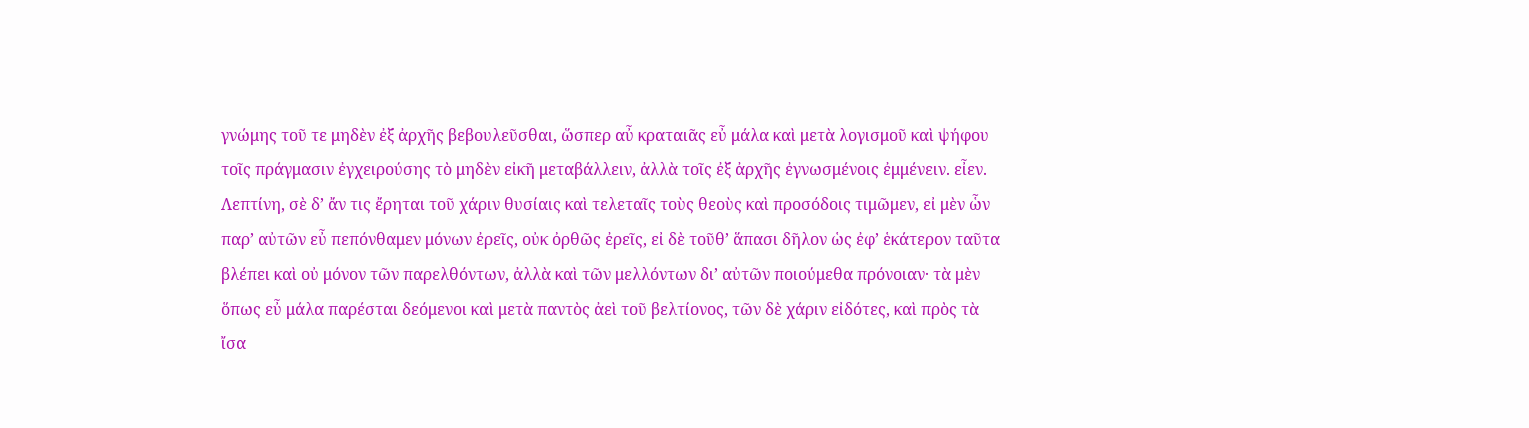γνώμης τοῦ τε μηδὲν ἐξ ἀρχῆς βεβουλεῦσθαι, ὥσπερ αὖ κραταιᾶς εὖ μάλα καὶ μετὰ λογισμοῦ καὶ ψήφου τοῖς πράγμασιν ἐγχειρούσης τὸ μηδὲν εἰκῆ μεταβάλλειν, ἀλλὰ τοῖς ἐξ ἀρχῆς ἐγνωσμένοις ἐμμένειν. εἶεν. Λεπτίνη, σὲ δʼ ἄν τις ἔρηται τοῦ χάριν θυσίαις καὶ τελεταῖς τοὺς θεοὺς καὶ προσόδοις τιμῶμεν, εἰ μὲν ὧν παρʼ αὐτῶν εὖ πεπόνθαμεν μόνων ἐρεῖς, οὐκ ὀρθῶς ἐρεῖς, εἰ δὲ τοῦθʼ ἅπασι δῆλον ὡς ἐφʼ ἑκάτερον ταῦτα βλέπει καὶ οὐ μόνον τῶν παρελθόντων, ἀλλὰ καὶ τῶν μελλόντων διʼ αὐτῶν ποιούμεθα πρόνοιαν· τὰ μὲν ὅπως εὖ μάλα παρέσται δεόμενοι καὶ μετὰ παντὸς ἀεὶ τοῦ βελτίονος, τῶν δὲ χάριν εἰδότες, καὶ πρὸς τὰ ἴσα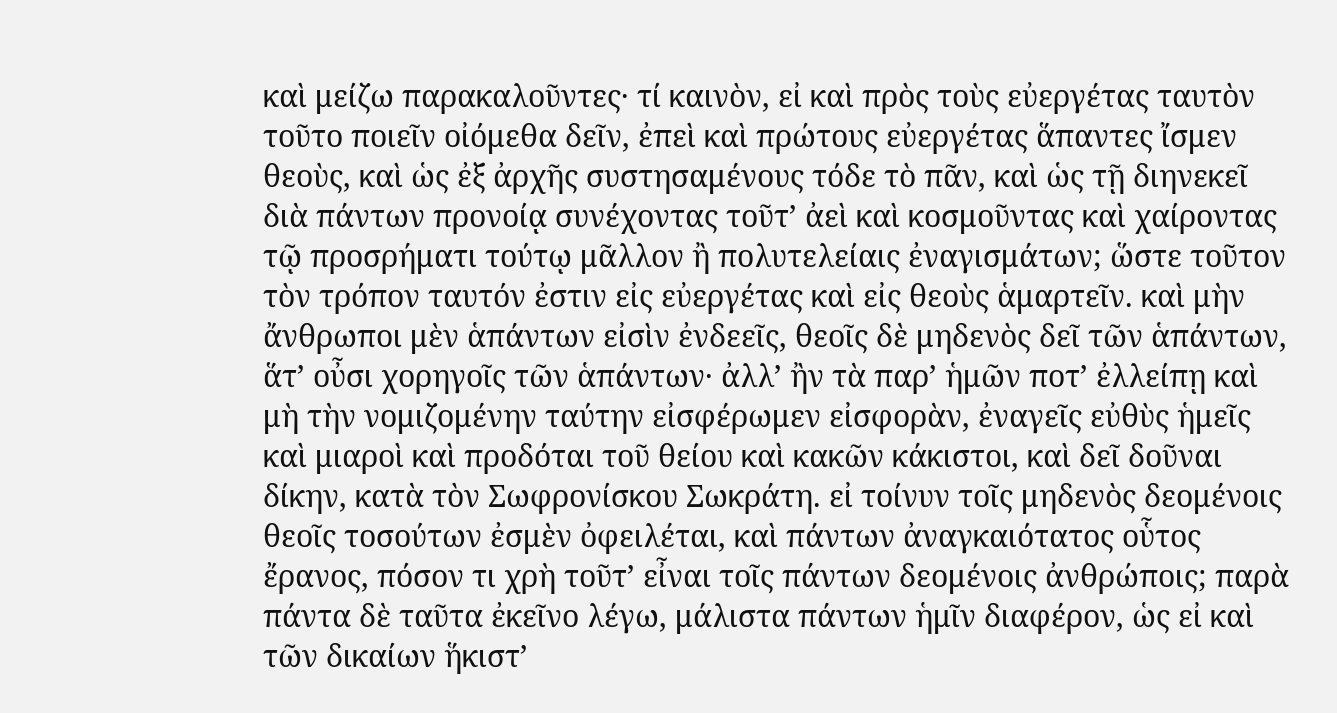καὶ μείζω παρακαλοῦντες· τί καινὸν, εἰ καὶ πρὸς τοὺς εὐεργέτας ταυτὸν τοῦτο ποιεῖν οἰόμεθα δεῖν, ἐπεὶ καὶ πρώτους εὐεργέτας ἅπαντες ἴσμεν θεοὺς, καὶ ὡς ἐξ ἀρχῆς συστησαμένους τόδε τὸ πᾶν, καὶ ὡς τῇ διηνεκεῖ διὰ πάντων προνοίᾳ συνέχοντας τοῦτʼ ἀεὶ καὶ κοσμοῦντας καὶ χαίροντας τῷ προσρήματι τούτῳ μᾶλλον ἢ πολυτελείαις ἐναγισμάτων; ὥστε τοῦτον τὸν τρόπον ταυτόν ἐστιν εἰς εὐεργέτας καὶ εἰς θεοὺς ἁμαρτεῖν. καὶ μὴν ἄνθρωποι μὲν ἁπάντων εἰσὶν ἐνδεεῖς, θεοῖς δὲ μηδενὸς δεῖ τῶν ἁπάντων, ἅτʼ οὖσι χορηγοῖς τῶν ἁπάντων· ἀλλʼ ἢν τὰ παρʼ ἡμῶν ποτʼ ἐλλείπῃ καὶ μὴ τὴν νομιζομένην ταύτην εἰσφέρωμεν εἰσφορὰν, ἐναγεῖς εὐθὺς ἡμεῖς καὶ μιαροὶ καὶ προδόται τοῦ θείου καὶ κακῶν κάκιστοι, καὶ δεῖ δοῦναι δίκην, κατὰ τὸν Σωφρονίσκου Σωκράτη. εἰ τοίνυν τοῖς μηδενὸς δεομένοις θεοῖς τοσούτων ἐσμὲν ὀφειλέται, καὶ πάντων ἀναγκαιότατος οὗτος ἔρανος, πόσον τι χρὴ τοῦτʼ εἶναι τοῖς πάντων δεομένοις ἀνθρώποις; παρὰ πάντα δὲ ταῦτα ἐκεῖνο λέγω, μάλιστα πάντων ἡμῖν διαφέρον, ὡς εἰ καὶ τῶν δικαίων ἥκιστʼ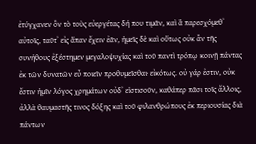ἐτύγχανεν ὂν τὸ τοὺς εὐεργέτας δή που τιμᾶν, καὶ ἃ παρεσχόμεθʼ αὐτοῖς, ταῦτʼ εἰς ἅπαν ἔχειν ἐᾶν, ἡμεῖς δὲ καὶ οὕτως οὐκ ἂν τῆς συνήθους ἐξέστημεν μεγαλοψυχίας καὶ τοῦ παντὶ τρόπῳ κοινῇ πάντας ἐκ τῶν δυνατῶν εὖ ποιεῖν προθυμεῖσθαι· εἰκότως. οὐ γάρ ἐστιν, οὐκ ἔστιν ἡμῖν λόγος χρημάτων οὐδʼ εἱστισοῦν, καθάπερ πᾶσι τοῖς ἄλλοις, ἀλλὰ θαυμαστῆς τινος δόξης καὶ τοῦ φιλανθρώπους ἐκ περιουσίας διὰ πάντων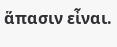ἅπασιν εἶναι.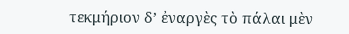τεκμήριον δʼ ἐναργὲς τὸ πάλαι μὲν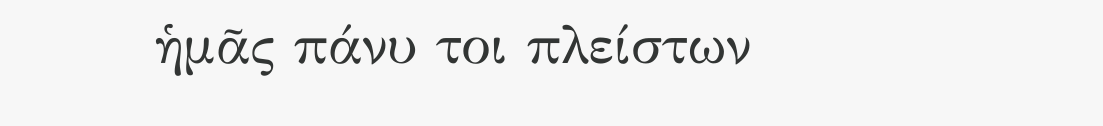ἡμᾶς πάνυ τοι πλείστων